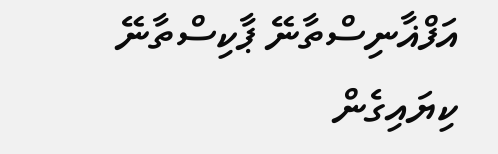އަފްޣާނިސްތާނޭ ޕާކިސްތާނޭ ކިޔައިގެން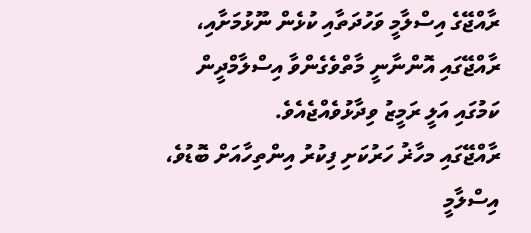ރާއްޖޭގެ އިސްލާމީ ވަހުދަތާއި ކުޅެން ނޫޅުމަށާއި، ރާއްޖޭގައި އޮންނާނީ މާތްވެގެންވާ އިސްލާމްދީން ކަމުގައި އަލީ ރަމީޒު ވިދާޅުވެއްޖެއެވެ.
ރާއްޖޭގައި މހާޜު ހަރުކަށި ފިކުރު އިންތިހާއަށް ބޮޑުވެ، އިސްލާމީ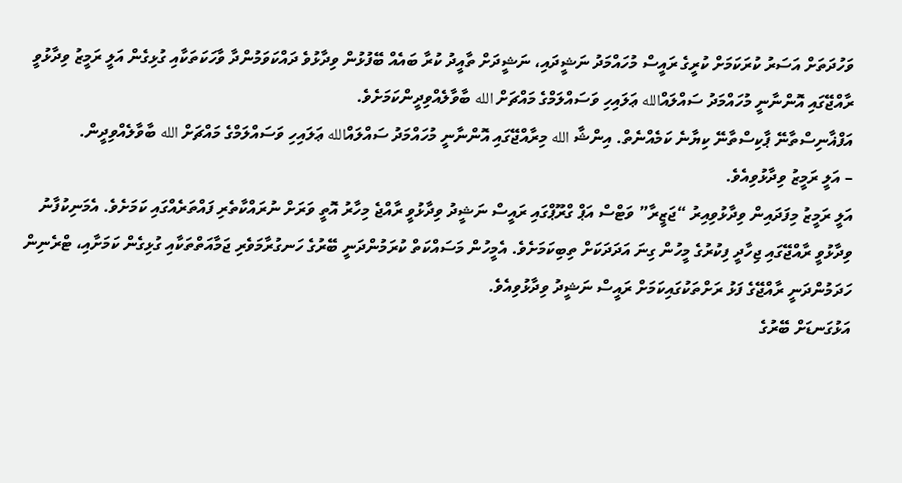ވަހުދަތަށް އަސަރު ކުރަކަމަށް ކުރީގެ ރައީސް މުހައްމަދު ނަޝީދައި، ނަޝީދަށް ތާއީދު ކުރާ ބައެއް ބޭފުޅުން ވިދާޅުވެ ދައްކަވަމުންދާ ވާހަކަތަކާއި ގުޅިގެން އަލީ ރަމީޒު ވިދާޅުވީ ރާއްޖޭގައި އޮންނާނީ މުހައްމަދު ސައްލައްالله ޢަލައިހި ވަސައްލަމްގެ މައްޗަށް الله ބާވާލެއްވިދީންކަމަށެވެ.
އަފްޣާނިސްތާނޭ ޕާކިސްތާނޭ ކިޔާނެ ކަމެއްނެތް. އިންޝާ الله މިރާއްޖޭގައި އޮންނާނީ މުހައްމަދު ސައްލައްالله ޢަލައިހި ވަސައްލަމްގެ މައްޗަށް الله ބާވާލެއްވިދީން.
– އަލީ ރަމީޒު ވިދާޅުވިއެވެ.
އަލީ ރަމީޒު މިފަދައިން ވިދާޅުވިއިރު “ޖަޒީރާ” ވަޓްސް އަޕް ގްރޫޕްގައި ރައީސް ނަޝީދު ވިދާޅުވީ ރާއްޖެ މިހާރު އޮތީ ވަރަށް ނުރައްކާތެރި ފައްތަރެއްގައި ކަމަށެވެ. އެމަނިކުފާނު ވިދާޅުވީ ރާއްޖޭގައި ޖިހާދީ ފިކުރުގެ މީހުން ގިނަ އަދަދަކަށް ތިބިކަމަށެވެ. އެމީހުން މަސައްކަތް ކުރަމުންދަނީ ބޭރުގެ ހަނގުރާމަވެރި ޖަމާއަތްތަކާއި ގުޅިގެން ކަމަށާއި، ޓްރެނިން ހަދަމުންދަނީ ރާއްޖޭގެ ފަޅު ރަށްތަކުގައިކަމަށް ރައީސް ނަޝީދު ވިދާޅުވިއެވެ.
އަޅުގަނޑަށް ބޭރުގެ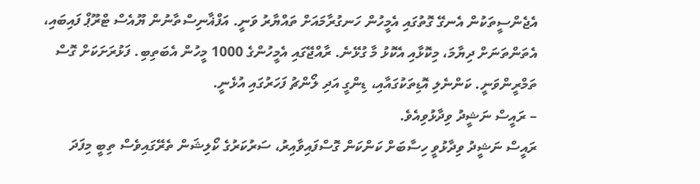އެޖެންސީތަކުން އެނގޭ ގޮތުގައި އެމީހުން ހަނގުރާމައަށް ތައްޔާރު ވަނީ. އަފްޣާނިސްތާނުން ޔޫއެސް ޓްރޫޕް ފައިބައި، އެތަންތަނަށް ދިޔާމަ، މިކޮޅާއި އެކޮޅު މާ ގުޅޭނެ. ރާއްޖޭގައި އެމީހުންގެ 1000 މީހުން އެބަތިބި. ފަޅުރަށަކަށް ގޮސް ތަމްރީންވަނީ. ކަންނެލި އޮޑިތަކުގައާއި، ޑިންގީ އަދި ލޯންޗު ފަހަރުގައި އުޅެނީ.
– ރައީސް ނަޝީދު ވިދާޅުވިއެވެ.
ރައީސް ނަޝީދު ވިދާޅުވީ ހިސާބަށް ކަންކަން ގޮސްފައިވާއިރު، ސަރުކަރުގެ ކޯލިޝަން ތެރޭގައިވެސް ތިބީ މިފަދަ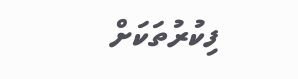ފިކުރުތަކަށް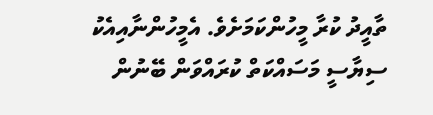ތާއީދު ކުރާ މީހުންކަމަށެވެ. އެމީހުންނާއިއެކު ސިޔާސީ މަސައްކަތް ކުރައްވަން ބޭނުން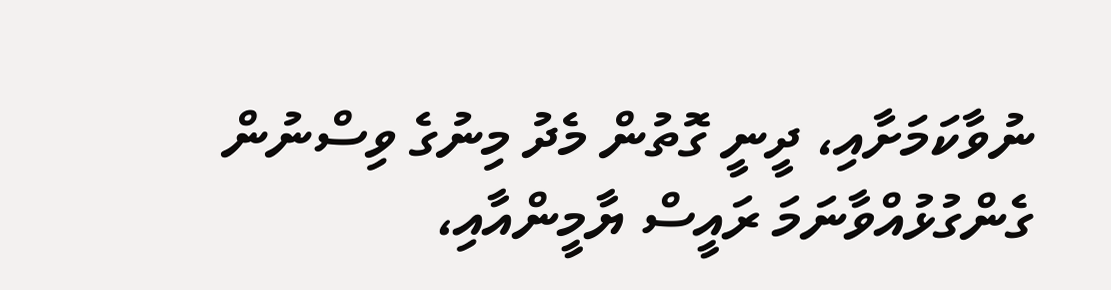ނުވާކަމަށާއި، ދީނީ ގޮތުން މެދު މިނުގެ ވިސްނުން ގެންގުޅުއްވާނަމަ ރައީސް ޔާމީންއާއި،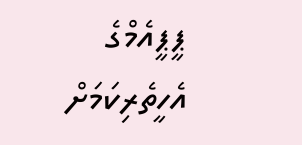ޕީޕީއެމްގެ އެހީތެރިކަމަށް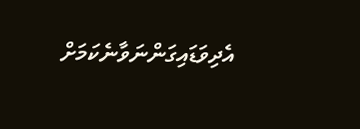އެދިވަޑައިގަންނަވާނެކަމަށް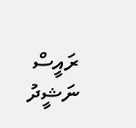ރައީސް ނަޝީދު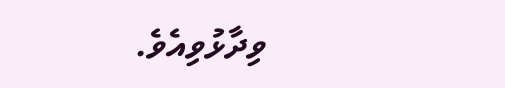ވިދާޅުވިއެވެ.